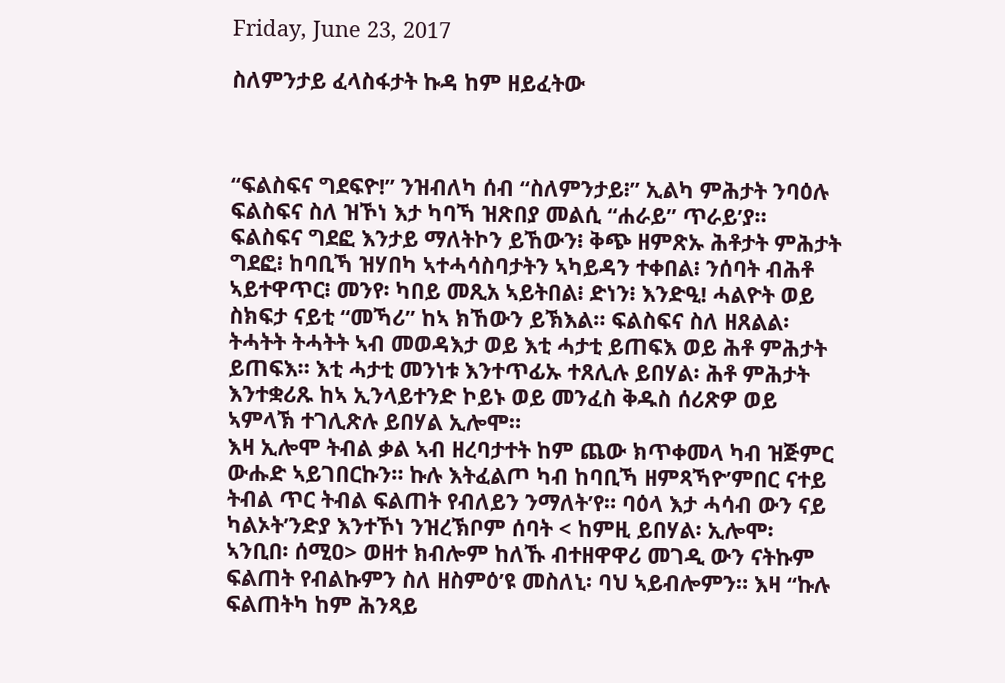Friday, June 23, 2017

ስለምንታይ ፈላስፋታት ኩዳ ከም ዘይፈትው



“ፍልስፍና ግደፍዮ!” ንዝብለካ ሰብ “ስለምንታይ፧” ኢልካ ምሕታት ንባዕሉ ፍልስፍና ስለ ዝኾነ እታ ካባኻ ዝጽበያ መልሲ “ሐራይ” ጥራይ’ያ። ፍልስፍና ግደፎ እንታይ ማለትኮን ይኸውን፧ ቅጭ ዘምጽኡ ሕቶታት ምሕታት ግደፎ፧ ከባቢኻ ዝሃበካ ኣተሓሳስባታትን ኣካይዳን ተቀበል፧ ንሰባት ብሕቶ ኣይተዋጥር፧ መንየ፡ ካበይ መጺአ ኣይትበል፧ ድነን፧ እንድዒ! ሓልዮት ወይ ስክፍታ ናይቲ “መኻሪ” ከኣ ክኸውን ይኽእል። ፍልስፍና ስለ ዘጸልል፡ ትሓትት ትሓትት ኣብ መወዳእታ ወይ እቲ ሓታቲ ይጠፍእ ወይ ሕቶ ምሕታት ይጠፍእ። እቲ ሓታቲ መንነቱ እንተጥፊኡ ተጸሊሉ ይበሃል፡ ሕቶ ምሕታት እንተቋሪጹ ከኣ ኢንላይተንድ ኮይኑ ወይ መንፈስ ቅዱስ ሰሪጽዎ ወይ ኣምላኽ ተገሊጽሉ ይበሃል ኢሎሞ።
እዛ ኢሎሞ ትብል ቃል ኣብ ዘረባታተት ከም ጨው ክጥቀመላ ካብ ዝጅምር ውሑድ ኣይገበርኩን። ኩሉ እትፈልጦ ካብ ከባቢኻ ዘምጻኻዮ’ምበር ናተይ ትብል ጥር ትብል ፍልጠት የብለይን ንማለት’የ። ባዕላ እታ ሓሳብ ውን ናይ ካልኦት’ንድያ እንተኾነ ንዝረኽቦም ሰባት < ከምዚ ይበሃል፡ ኢሎሞ፡ ኣንቢበ፡ ሰሚዐ> ወዘተ ክብሎም ከለኹ ብተዘዋዋሪ መገዲ ውን ናትኩም ፍልጠት የብልኩምን ስለ ዘስምዕ’ዩ መስለኒ፡ ባህ ኣይብሎምን። እዛ “ኩሉ ፍልጠትካ ከም ሕንጻይ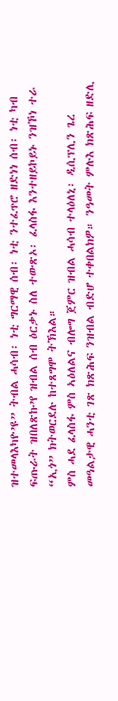ዝተመላእካዮ’ዩ” ትብል ሓሳብ፡ ነቲ ግርማዊ ሰብ፡ ነቲ ንተፈጥሮ ዘድነነ ሰብ፡ ነቲ ካብ ፍጡራት ዝበለጽኩ’የ ዝብል ሰብ ዕርቃኑ ስለ ተውጽኦ፡ ፈላስፋ እንተዘይኮይኑ ንዝኾነ ተራ “ኢጎ” ክትወርደሉ ከተጸግሞ ትኽእል።
ምስ ሓደ ፈላስፋ ምስ ኣዕለልና ብሎግ ጀምር ዝብል ሓሳብ ተላዕለኒ፡ ዲሲፕሊን ጌረ መዓልታዊ ሓንቲ ገጽ ክጽሕፍ ንዝብል ብድሆ ተቀበልክዎ። ንዓመት ምሉእ ክጽሕፍ ዘድሊ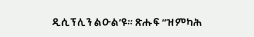ዲሲፕሊን ልዑል’ዩ። ጽሑፍ “ዝምካሕ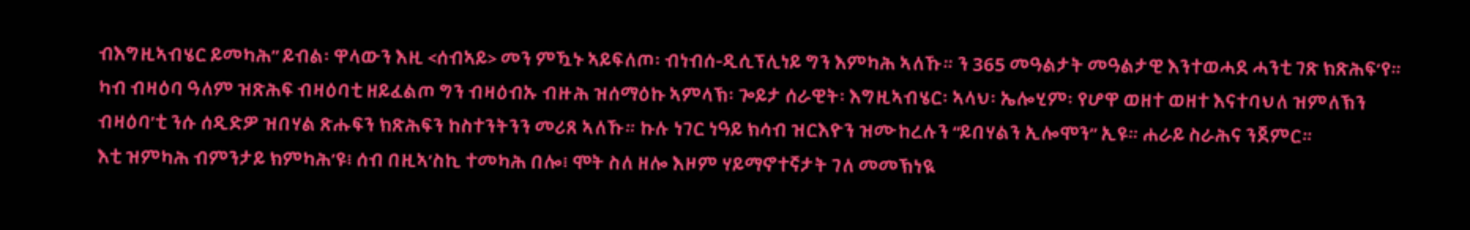ብእግዚኣብሄር ይመካሕ” ይብል፡ ዋላውን እዚ <ሰብኣይ> መን ምዃኑ ኣይፍለጦ፡ ብነብሰ-ዲሲፕሊነይ ግን እምካሕ ኣለኹ። ን 365 መዓልታት መዓልታዊ እንተወሓደ ሓንቲ ገጽ ክጽሕፍ’የ። ካብ ብዛዕባ ዓለም ዝጽሕፍ ብዛዕባቲ ዘይፈልጦ ግን ብዛዕብኡ ብዙሕ ዝሰማዕኩ ኣምላኽ፡ ጐይታ ሰራዊት፡ እግዚኣብሄር፡ ኣላህ፡ ኤሎሂም፡ የሆዋ ወዘተ ወዘተ እናተባህለ ዝምለኽን ብዛዕባ’ቲ ንሱ ሰዲድዎ ዝበሃል ጽሑፍን ክጽሕፍን ከስተንትንን መሪጸ ኣለኹ። ኩሉ ነገር ነዓይ ክሳብ ዝርእዮን ዝሙከረሉን “ይበሃልን ኢሎሞን” ኢዩ። ሐራይ ስራሕና ንጀምር።
እቲ ዝምካሕ ብምንታይ ክምካሕ’ዩ፧ ሰብ በዚኣ’ስኪ ተመካሕ በሎ፧ ሞት ስለ ዘሎ እዞም ሃይማኖተኛታት ገለ መመኽነዪ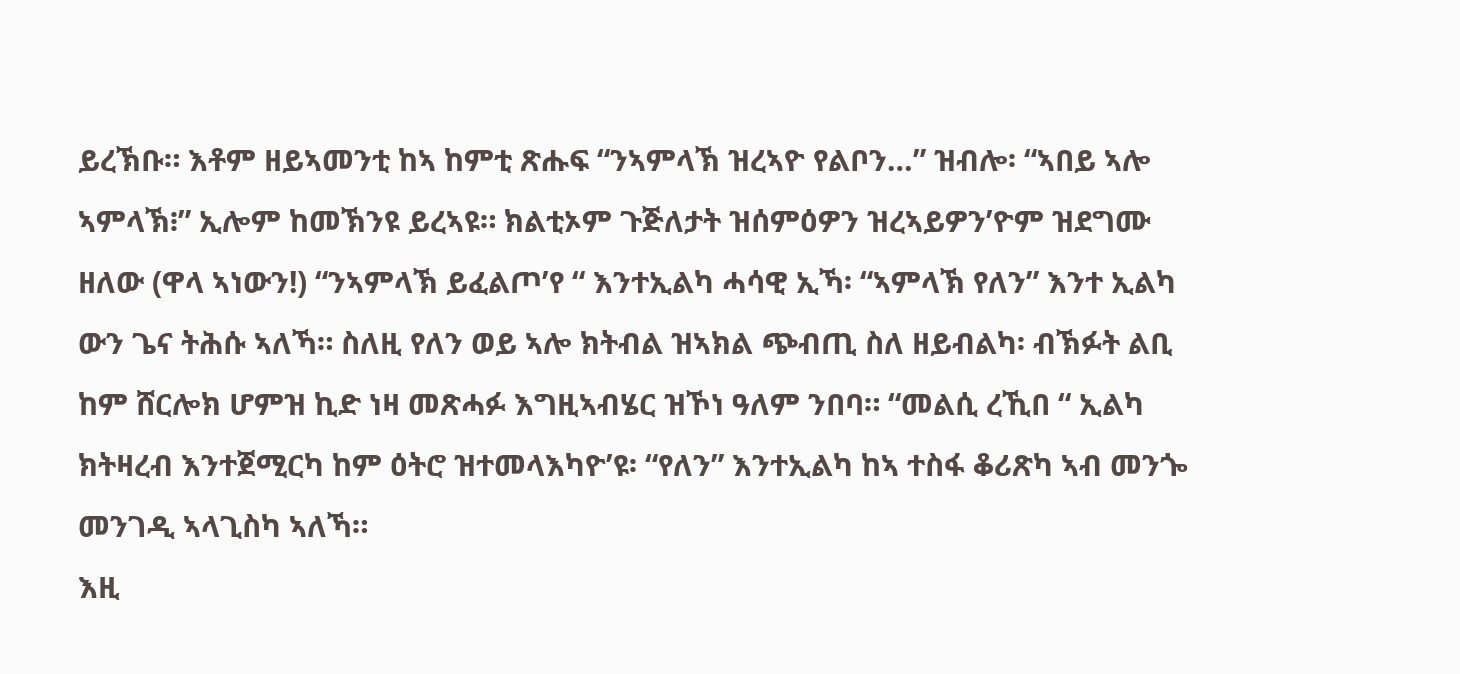ይረኽቡ። እቶም ዘይኣመንቲ ከኣ ከምቲ ጽሑፍ “ንኣምላኽ ዝረኣዮ የልቦን…” ዝብሎ፡ “ኣበይ ኣሎ ኣምላኽ፧” ኢሎም ከመኽንዩ ይረኣዩ። ክልቲኦም ጉጅለታት ዝሰምዕዎን ዝረኣይዎን’ዮም ዝደግሙ ዘለው (ዋላ ኣነውን!) “ንኣምላኽ ይፈልጦ’የ “ እንተኢልካ ሓሳዊ ኢኻ፡ “ኣምላኽ የለን” እንተ ኢልካ ውን ጌና ትሕሱ ኣለኻ። ስለዚ የለን ወይ ኣሎ ክትብል ዝኣክል ጭብጢ ስለ ዘይብልካ፡ ብኽፉት ልቢ ከም ሸርሎክ ሆምዝ ኪድ ነዛ መጽሓፉ እግዚኣብሄር ዝኾነ ዓለም ንበባ። “መልሲ ረኺበ “ ኢልካ ክትዛረብ እንተጀሚርካ ከም ዕትሮ ዝተመላእካዮ’ዩ፡ “የለን” እንተኢልካ ከኣ ተስፋ ቆሪጽካ ኣብ መንጐ መንገዲ ኣላጊስካ ኣለኻ።
እዚ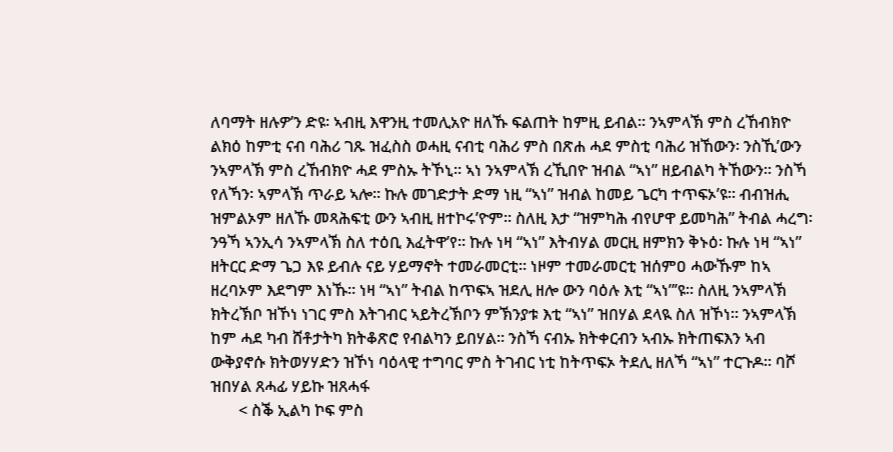ለባማት ዘሉዎ’ን ድዩ፡ ኣብዚ እዋንዚ ተመሊአዮ ዘለኹ ፍልጠት ከምዚ ይብል። ንኣምላኽ ምስ ረኸብክዮ ልክዕ ከምቲ ናብ ባሕሪ ገጹ ዝፈስስ ወሓዚ ናብቲ ባሕሪ ምስ በጽሐ ሓደ ምስቲ ባሕሪ ዝኸውን፡ ንስኺ’ውን ንኣምላኽ ምስ ረኸብክዮ ሓደ ምስኡ ትኾኒ። ኣነ ንኣምላኽ ረኺበዮ ዝብል “ኣነ” ዘይብልካ ትኸውን። ንስኻ የለኻን፡ ኣምላኽ ጥራይ ኣሎ። ኩሉ መገድታት ድማ ነዚ “ኣነ” ዝብል ከመይ ጌርካ ተጥፍኦ’ዩ። ብብዝሒ ዝምልኦም ዘለኹ መጻሕፍቲ ውን ኣብዚ ዘተኮሩ’ዮም። ስለዚ እታ “ዝምካሕ ብየሆዋ ይመካሕ” ትብል ሓረግ፡ ንዓኻ ኣንኢሳ ንኣምላኽ ስለ ተዕቢ እፈትዋ’የ። ኩሉ ነዛ “ኣነ” እትብሃል መርዚ ዘምክን ቅኑዕ፡ ኩሉ ነዛ “ኣነ” ዘትርር ድማ ጌጋ እዩ ይብሉ ናይ ሃይማኖት ተመራመርቲ። ነዞም ተመራመርቲ ዝሰምዐ ሓውኹም ከኣ ዘረባኦም እደግም እነኹ። ነዛ “ኣነ” ትብል ከጥፍኣ ዝደሊ ዘሎ ውን ባዕሉ እቲ “ኣነ”’ዩ። ስለዚ ንኣምላኽ ክትረኽቦ ዝኾነ ነገር ምስ እትገብር ኣይትረኽቦን ምኽንያቱ እቲ “ኣነ” ዝበሃል ደላዪ ስለ ዝኾነ። ንኣምላኽ ከም ሓደ ካብ ሸቶታትካ ክትቆጽሮ የብልካን ይበሃል። ንስኻ ናብኡ ክትቀርብን ኣብኡ ክትጠፍእን ኣብ ውቅያኖሱ ክትወሃሃድን ዝኾነ ባዕላዊ ተግባር ምስ ትገብር ነቲ ከትጥፍኦ ትደሊ ዘለኻ “ኣነ” ተርጉዶ። ባሾ ዝበሃል ጸሓፊ ሃይኩ ዝጸሓፋ
       < ስቕ ኢልካ ኮፍ ምስ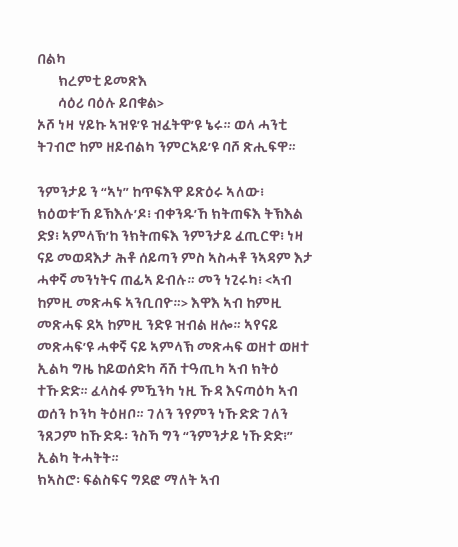በልካ
       ክረምቲ ይመጽእ
       ሳዕሪ ባዕሉ ይበቁል>
ኦሾ ነዛ ሃይኩ ኣዝዩ’ዩ ዝፈትዋ’ዩ ኔሩ። ወላ ሓንቲ ትገብሮ ከም ዘይብልካ ንምርኣይ’ዩ ባሾ ጽሒፍዋ።

ንምንታይ ን “ኣነ” ከጥፍእዋ ይጽዕሩ ኣለው፧ ክዕወቱ’ኸ ይኽእሉ’ዶ፧ ብቀንዱ’ኸ ክትጠፍእ ትኽእል ድያ፧ ኣምላኽ’ከ ንክትጠፍእ ንምንታይ ፈጢርዋ፧ ነዛ ናይ መወዳእታ ሕቶ ሰይጣን ምስ ኣስሓቶ ንኣዳም እታ ሓቀኛ መንነትና ጠፊኣ ይብሉ። መን ነጊሩካ፧ <ኣብ ከምዚ መጽሓፍ ኣንቢበዮ።> እዋእ ኣብ ከምዚ መጽሓፍ ደኣ ከምዚ ንድዩ ዝብል ዘሎ። ኣየናይ መጽሓፍ’ዩ ሓቀኛ ናይ ኣምላኽ መጽሓፍ ወዘተ ወዘተ ኢልካ ግዜ ከይወሰድካ ሻሽ ተዓጢካ ኣብ ክትዕ ተኹድድ። ፈላስፋ ምዃንካ ነዚ ኹዳ እናጣዕካ ኣብ ወሰን ኮንካ ትዕዘቦ። ገለን ንየምን ነኹድድ ገለን ንጸጋም ከኹድዱ፡ ንስኻ ግን “ንምንታይ ነኹድድ፧” ኢልካ ትሓትት።
ክኣስሮ፡ ፍልስፍና ግደፎ ማለት ኣብ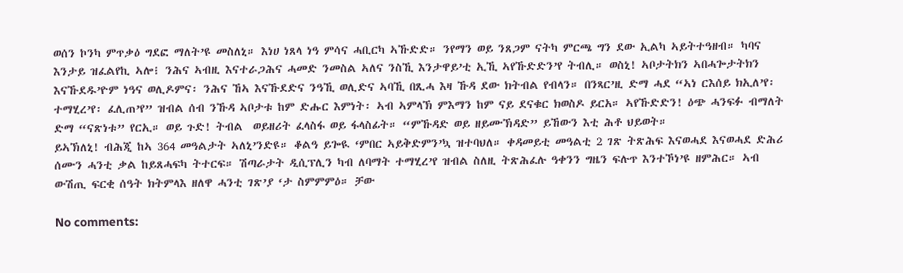ወሰን ኮንካ ምጥቃዕ ግደፎ ማለት’ዩ መስለኒ። እነሀ ነጸላ ነዓ ምሳና ሓቢርካ ኣኹድድ። ንየማን ወይ ንጸጋም ናትካ ምርጫ ግን ደው ኢልካ ኣይትተዓዘብ። ካባና እንታይ ዝፈልየኪ ኣሎ፧ ንሕና ኣብዚ እናተራጋሕና ሓመድ ንመስል ኣለና ንስኺ እንታዋይ’ቲ ኢኺ ኣየኹድድን’የ ትብሊ። ወስኒ! ኣቦታትክን ኣበሓጐታትክን እናኹደዱ’ዮም ነዓና ወሊዶምና፡ ንሕና ኸኣ እናኹደድና ንዓኺ ወሊድና ኣባኺ በጺሓ እዛ ኹዳ ደው ክትብል የብላን። በንጻር’ዚ ድማ ሓደ “ኣነ ርእሰይ ክኢለ’የ፡ ተማሂረ’የ፡ ፈሊጠ’የ” ዝብል ሰብ ንኹዳ ኣቦታቱ ከም ድሑር እምነት፡ ኣብ ኣምላኽ ምእማን ከም ናይ ደናቁር ክወስዶ ይርአ። ኣየኹድድን! ዕጭ ሓንፍፉ ብማለት ድማ “ናጽነቱ” የርኢ። ወይ ጉድ! ትብል  ወይዘሪት ፈላስፋ ወይ ፋላስፊት። “ምኹዳድ ወይ ዘይሙኽዳድ” ይኸውን እቲ ሕቶ ህይወት።
ይኣኽለኒ! ብሕጂ ከኣ 364 መዓልታት ኣለኒ’ንድዩ። ቆልዓ ይጐዪ ‘ምበር ኣይቅድምን’ኳ ዝተባህለ። ቀዳመይቲ መዓልቲ 2 ገጽ ትጽሕፍ እናወሓደ እናወሓደ ድሕሪ ሰሙን ሓንቲ ቃል ከይጸሓፍካ ትተርፍ። ሽጣራታት ዲሲፕሊን ካብ ለባማት ተማሂረ’የ ዝብል ስለዚ ትጽሕፈሉ ዓቀንን ግዜን ፍሉጥ እንተኾነ’ዩ ዘምሕር። ኣብ ውሽጢ ፍርቂ ሰዓት ክትምላእ ዘለዋ ሓንቲ ገጽ’ያ ‘ታ ስምምምዕ። ቻው

No comments: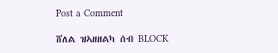Post a Comment

ሸለል ዝኣዘዘልካ ሰብ BLOCK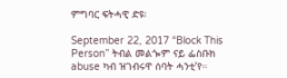ምግባር ፍትሓዊ ድዩ፧

September 22, 2017 “Block This Person” ትብል መልጐም ናይ ፌስቡክ abuse ካብ ዝገብሩዋ ሰባት ሓንቲ’የ።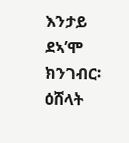እንታይ ደኣ’ሞ ክንገብር፡ ዕሸላት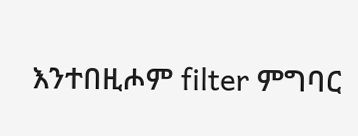እንተበዚሖም filter ምግባር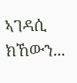ኣገዳሲ ክኸውን...